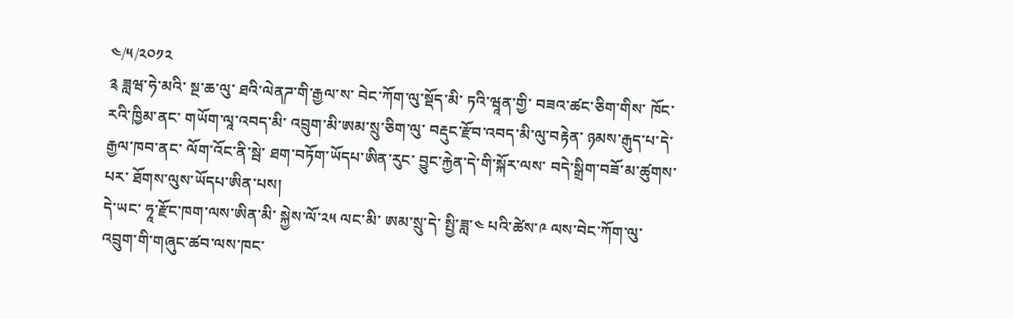༤/༥/༢༠༡༢
༉ ཟླཝ་ཧེ་མའི་ སྔ་ཆ་ལུ་ ཐའི་ལེནཌ་གི་རྒྱལ་ས་ བེང་ཀོག་ལུ་སྡོད་མི་ ཏའི་ཝཱན་གྱི་ བཟའ་ཚང་ཅིག་གིས་ ཁོང་རའི་ཁྱིམ་ནང་ གཡོག་ལཱ་འབད་མི་ འབྲུག་མི་ཨམ་སྲུ་ཅིག་ལུ་ བརྡུང་རྫོབ་འབད་མི་ལུ་བརྟེན་ ཉམས་རྒུད་པ་དེ་ རྒྱལ་ཁབ་ནང་ ལོག་འོང་ནི་སྦེ་ ཐག་བཏོག་ཡོདཔ་ཨིན་རུང་ བྱུང་རྐྱེན་དེ་གི་སྐོར་ལས་ བདེ་སྒྲིག་བཟོ་མ་ཚུགས་པར་ ཐོགས་ལུས་ཡོདཔ་ཨིན་པས།
དེ་ཡང་ ཧཱ་རྫོང་ཁག་ལས་ཨིན་མི་ སྐྱེས་ལོ་༢༥ ལང་མི་ ཨམ་སྲུ་དེ་ སྤྱི་ཟླ་༤ པའི་ཚེས་༩ ལས་བེང་ཀོག་ལུ་ འབྲུག་གི་གཞུང་ཚབ་ལས་ཁང་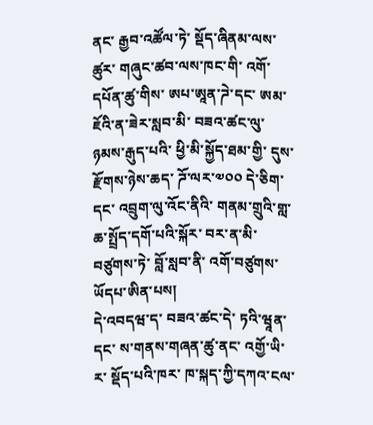ནང་ རྒྱབ་འཚོལ་ཏེ་ སྡོད་ཞིནམ་ལས་ཚུར་ གཞུང་ཚབ་ལས་ཁང་གི་ འགོ་དཔོན་ཚུ་གིས་ ཨཔ་ཨཱན་ཌེ་དང་ ཨམ་ཇོའི་ན་ཟེར་སླབ་མི་ བཟའ་ཚང་ལུ་ ཉམས་རྒུད་པའི་ ཕྱི་མི་སྐྱོད་ཐམ་གྱི་ དུས་རྫོགས་ཉེས་ཆད་ ཌོ་ལར་༧༠༠ དེ་ཅིག་དང་ འབྲུག་ལུ་འོང་ནིའི་ གནམ་གྲུའི་གླ་ཆ་སྤྲོད་དགོ་པའི་སྐོར་ བར་ན་མི་བཙུགས་ཏེ་ བློ་སླབ་ནི་ འགོ་བཙུགས་ཡོདཔ་ཨིན་པས།
དེ་འབདཝ་ད་ བཟའ་ཚང་དེ་ ཏའི་ཝཱན་དང་ ས་གནས་གཞན་ཚུ་ནང་ འགྱོ་ཡི་ར་ སྡོད་པའི་ཁར་ ཁ་སྐད་ཀྱི་དཀའ་ངལ་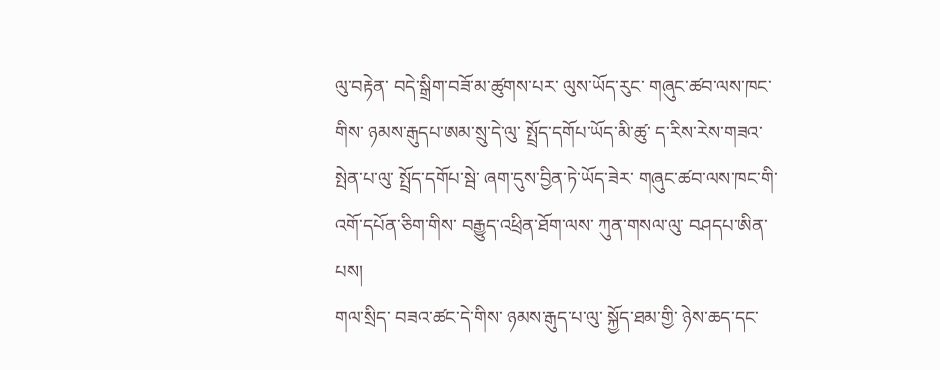ལུ་བརྟེན་ བདེ་སྒྲིག་བཟོ་མ་ཚུགས་པར་ ལུས་ཡོད་རུང་ གཞུང་ཚབ་ལས་ཁང་གིས་ ཉམས་རྒུདཔ་ཨམ་སྲུ་དེ་ལུ་ སྤྲོད་དགོཔ་ཡོད་མི་ཚུ་ ད་རིས་རེས་གཟའ་སྤེན་པ་ལུ་ སྤྲོད་དགོཔ་སྦེ་ ཞག་དུས་བྱིན་ཏེ་ཡོད་ཟེར་ གཞུང་ཚབ་ལས་ཁང་གི་ འགོ་དཔོན་ཅིག་གིས་ བརྒྱུད་འཕྲིན་ཐོག་ལས་ ཀུན་གསལ་ལུ་ བཤདཔ་ཨིན་པས།
གལ་སྲིད་ བཟའ་ཚང་དེ་གིས་ ཉམས་རྒུད་པ་ལུ་ སྐྱོད་ཐམ་གྱི་ ཉེས་ཆད་དང་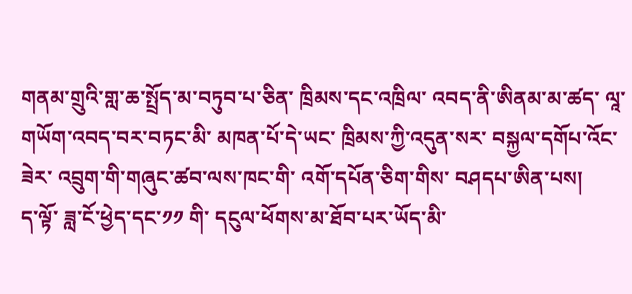གནམ་གྲུའི་གླ་ཆ་སྤྲོད་མ་བཏུབ་པ་ཅིན་ ཁྲིམས་དང་འཁྲིལ་ འབད་ནི་ཨིནམ་མ་ཚད་ ལཱ་གཡོག་འབད་བར་བཏང་མི་ མཁན་པོ་དེ་ཡང་ ཁྲིམས་ཀྱི་འདུན་སར་ བསྐྱལ་དགོཔ་འོང་ཟེར་ འབྲུག་གི་གཞུང་ཚབ་ལས་ཁང་གི་ འགོ་དཔོན་ཅིག་གིས་ བཤདཔ་ཨིན་པས།
ད་ལྟོ་ ཟླ་ངོ་ཕྱེད་དང་༡༡ གི་ དངུལ་ཕོགས་མ་ཐོབ་པར་ཡོད་མི་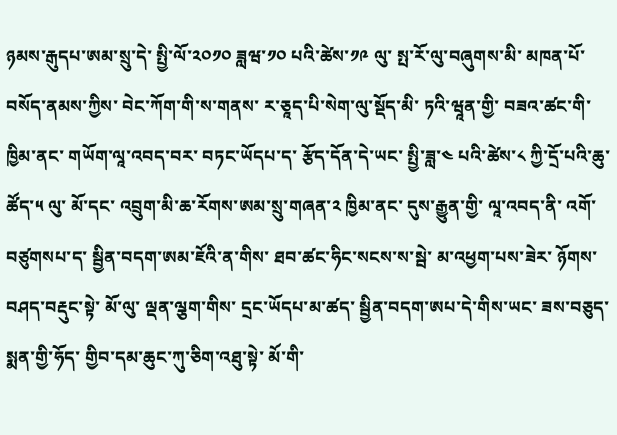ཉམས་རྒུདཔ་ཨམ་སྲུ་དེ་ སྤྱི་ལོ་༢༠༡༠ ཟླཝ་༡༠ པའི་ཚེས་༡༩ ལུ་ སྤ་རོ་ལུ་བཞུགས་མི་ མཁན་པོ་བསོད་ནམས་ཀྱིས་ བེང་ཀོག་གི་ས་གནས་ ར་ཅཱད་པི་སེག་ལུ་སྡོད་མི་ ཏའི་ཝཱན་གྱི་ བཟའ་ཚང་གི་ཁྱིམ་ནང་ གཡོག་ལཱ་འབད་བར་ བཏང་ཡོདཔ་ད་ རྩོད་དོན་དེ་ཡང་ སྤྱི་ཟླ་༤ པའི་ཚེས་༨ ཀྱི་དྲོ་པའི་ཆུ་ཚོད་༥ ལུ་ མོ་དང་ འབྲུག་མི་ཆ་རོགས་ཨམ་སྲུ་གཞན་༢ ཁྱིམ་ནང་ དུས་རྒྱུན་གྱི་ ལཱ་འབད་ནི་ འགོ་བཙུགསཔ་ད་ སྦྱིན་བདག་ཨམ་ཇོའི་ན་གིས་ ཐབ་ཚང་ཧིང་སངས་ས་སྦེ་ མ་འཕྱག་པས་ཟེར་ ཉོགས་བཤད་བརྡུང་སྟེ་ མོ་ལུ་ ལྡན་ལྕག་གིས་ དྲང་ཡོདཔ་མ་ཚད་ སྦྱིན་བདག་ཨཔ་དེ་གིས་ཡང་ ཟས་བཅུད་སྨན་གྱི་ཧོད་ གྱིབ་དམ་ཆུང་ཀུ་ཅིག་འཐུ་སྟེ་ མོ་གི་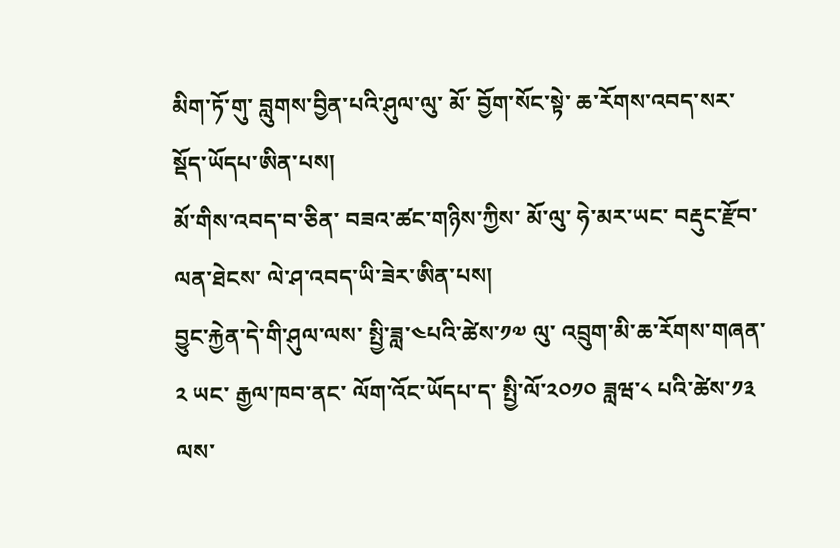མིག་ཏོ་གུ་ བླུགས་བྱིན་པའི་ཤུལ་ལུ་ མོ་ བྱོག་སོང་སྟེ་ ཆ་རོགས་འབད་སར་ སྡོད་ཡོདཔ་ཨིན་པས།
མོ་གིས་འབད་བ་ཅིན་ བཟའ་ཚང་གཉིས་ཀྱིས་ མོ་ལུ་ ཧེ་མར་ཡང་ བརྡུང་རྫོབ་ལན་ཐེངས་ ལེ་ཤ་འབད་ཡི་ཟེར་ཨིན་པས།
བྱུང་རྐྱེན་དེ་གི་ཤུལ་ལས་ སྤྱི་ཟླ་༤པའི་ཚེས་༡༧ ལུ་ འབྲུག་མི་ཆ་རོགས་གཞན་༢ ཡང་ རྒྱལ་ཁབ་ནང་ ལོག་འོང་ཡོདཔ་ད་ སྤྱི་ལོ་༢༠༡༠ ཟླཝ་༨ པའི་ཚེས་༡༣ ལས་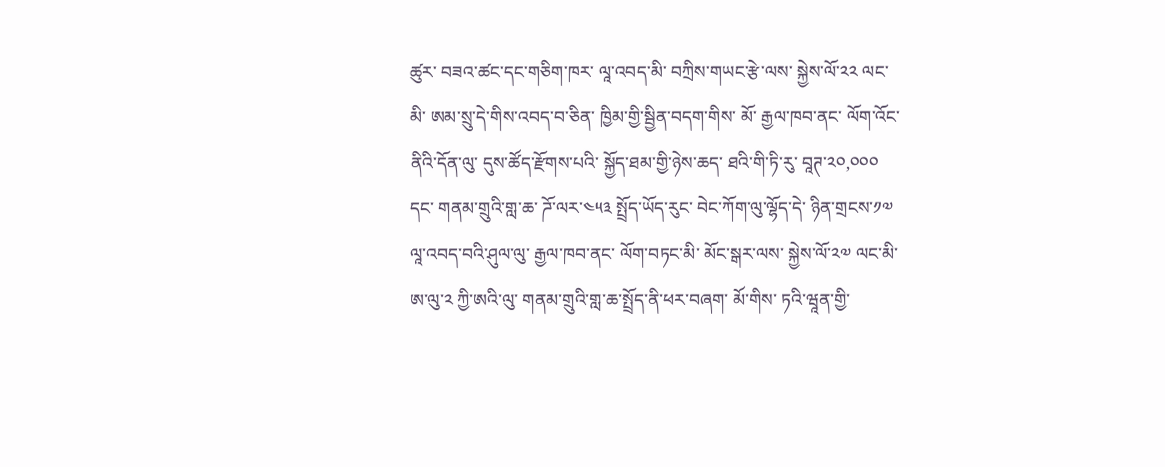ཚུར་ བཟའ་ཚང་དང་གཅིག་ཁར་ ལཱ་འབད་མི་ བཀྲིས་གཡང་རྩེ་ལས་ སྐྱེས་ལོ་༢༢ ལང་མི་ ཨམ་སྲུ་དེ་གིས་འབད་བ་ཅིན་ ཁྱིམ་གྱི་སྦྱིན་བདག་གིས་ མོ་ རྒྱལ་ཁབ་ནང་ ལོག་འོང་ནིའི་དོན་ལུ་ དུས་ཚོད་རྫོགས་པའི་ སྐྱོད་ཐམ་གྱི་ཉེས་ཆད་ ཐའི་གི་ཏི་རུ་ བཱཊ་༢༠,༠༠༠ དང་ གནམ་གྲུའི་གླ་ཆ་ ཌོ་ལར་༤༥༣ སྤྲོད་ཡོད་རུང་ བེང་ཀོག་ལུ་ལྷོད་དེ་ ཉིན་གྲངས་༡༧ ལཱ་འབད་བའི་ཤུལ་ལུ་ རྒྱལ་ཁབ་ནང་ ལོག་བཏང་མི་ མོང་སྒར་ལས་ སྐྱེས་ལོ་༢༧ ལང་མི་ ཨ་ལུ་༢ ཀྱི་ཨའི་ལུ་ གནམ་གྲུའི་གླ་ཆ་སྤྲོད་ནི་ཕར་བཞག་ མོ་གིས་ ཏའི་ཝཱན་གྱི་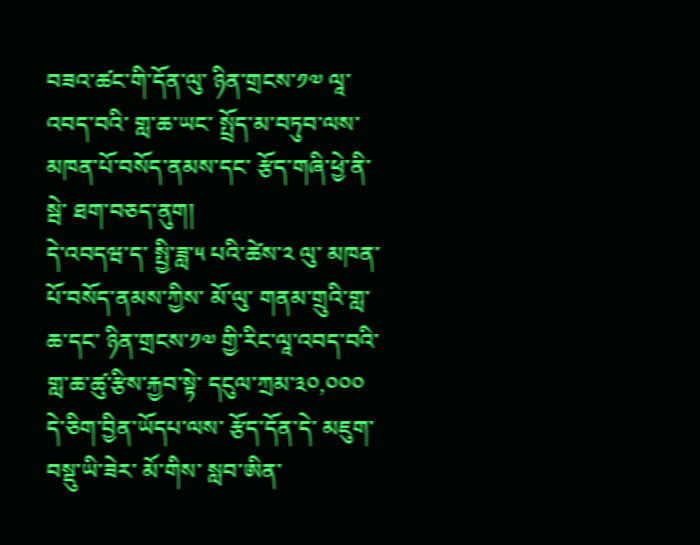བཟའ་ཚང་གི་དོན་ལུ་ ཉིན་གྲངས་༡༧ ལཱ་འབད་བའི་ གླ་ཆ་ཡང་ སྤྲོད་མ་བཏུབ་ལས་ མཁན་པོ་བསོད་ནམས་དང་ རྩོད་གཞི་ཕྱེ་ནི་སྦེ་ ཐག་བཅད་ནུག།
དེ་འབདཝ་ད་ སྤྱི་ཟླ་༥ པའི་ཚེས་༢ ལུ་ མཁན་པོ་བསོད་ནམས་ཀྱིས་ མོ་ལུ་ གནམ་གྲུའི་གླ་ཆ་དང་ ཉིན་གྲངས་༡༧ གྱི་རིང་ལཱ་འབད་བའི་ གླ་ཆ་ཚུ་རྩིས་རྐྱབ་སྟེ་ དངུལ་ཀྲམ་༣༠,༠༠༠ དེ་ཅིག་བྱིན་ཡོདཔ་ལས་ རྩོད་དོན་དེ་ མཇུག་བསྡུ་ཡི་ཟེར་ མོ་གིས་ སླབ་ཨིན་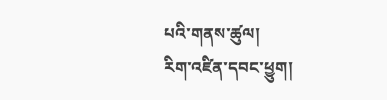པའི་གནས་ཚུལ།
རིག་འཛིན་དབང་ཕྱུག།